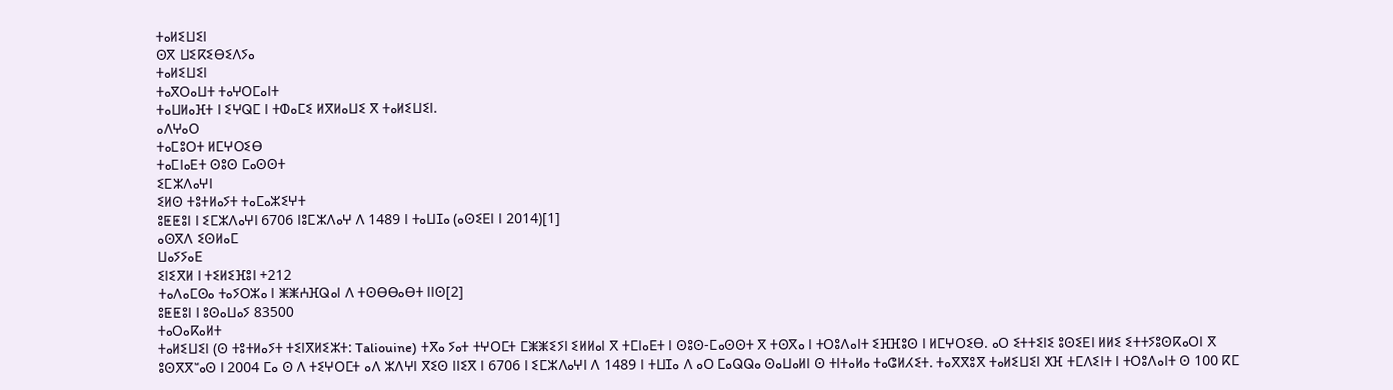ⵜⴰⵍⵉⵡⵉⵏ
ⵙⴳ ⵡⵉⴽⵉⴱⵉⴷⵢⴰ
ⵜⴰⵍⵉⵡⵉⵏ
ⵜⴰⴳⵔⴰⵡⵜ ⵜⴰⵖⵔⵎⴰⵏⵜ
ⵜⴰⵡⵍⴰⴼⵜ ⵏ ⵉⵖⵕⵎ ⵏ ⵜⵀⴰⵎⵉ ⵍⴳⵍⴰⵡⵉ ⴳ ⵜⴰⵍⵉⵡⵉⵏ.
ⴰⴷⵖⴰⵔ
ⵜⴰⵎⵓⵔⵜ ⵍⵎⵖⵔⵉⴱ
ⵜⴰⵎⵏⴰⴹⵜ ⵙⵓⵙ ⵎⴰⵙⵙⵜ
ⵉⵎⵣⴷⴰⵖⵏ
ⵉⵍⵙ ⵜⵓⵜⵍⴰⵢⵜ ⵜⴰⵎⴰⵣⵉⵖⵜ
ⵓⵟⵟⵓⵏ ⵏ ⵉⵎⵣⴷⴰⵖⵏ 6706 ⵏⵓⵎⵣⴷⴰⵖ ⴷ 1489 ⵏ ⵜⴰⵡⵊⴰ (ⴰⵙⵉⴹⵏ ⵏ 2014)[1]
ⴰⵙⴳⴷ ⵉⵙⵍⴰⵎ
ⵡⴰⵢⵢⴰⴹ
ⵉⵏⵉⴳⵍ ⵏ ⵜⵉⵍⵉⴼⵓⵏ +212
ⵜⴰⴷⴰⵎⵙⴰ ⵜⴰⵢⵔⵣⴰ ⵏ ⵥⵥⵄⴼⵕⴰⵏ ⴷ ⵜⵙⴱⴱⴰⴱⵜ ⵏⵏⵙ[2]
ⵓⵟⵟⵓⵏ ⵏ ⵓⵙⴰⵡⴰⵢ 83500
ⵜⴰⵔⴰⴽⴰⵍⵜ
ⵜⴰⵍⵉⵡⵉⵏ (ⵙ ⵜⵓⵜⵍⴰⵢⵜ ⵜⵉⵏⴳⵍⵉⵣⵜ: Taliouine) ⵜⴳⴰ ⵢⴰⵜ ⵜⵖⵔⵎⵜ ⵎⵥⵥⵉⵢⵏ ⵉⵍⵍⴰⵏ ⴳ ⵜⵎⵏⴰⴹⵜ ⵏ ⵙⵓⵙ-ⵎⴰⵙⵙⵜ ⴳ ⵜⵙⴳⴰ ⵏ ⵜⵔⵓⴷⴰⵏⵜ ⵉⴼⴼⵓⵙ ⵏ ⵍⵎⵖⵔⵉⴱ. ⴰⵔ ⵉⵜⵜⵉⵏⵉ ⵓⵙⵉⴹⵏ ⵍⵍⵉ ⵉⵜⵜⵢⵓⵙⴽⴰⵔⵏ ⴳ ⵓⵙⴳⴳⵯⴰⵙ ⵏ 2004 ⵎⴰ ⵙ ⴷ ⵜⵉⵖⵔⵎⵜ ⴰⴷ ⵣⴷⵖⵏ ⴳⵉⵙ ⵏⵏⵉⴳ ⵏ 6706 ⵏ ⵉⵎⵣⴷⴰⵖⵏ ⴷ 1489 ⵏ ⵜⵡⵊⴰ ⴷ ⴰⵔ ⵎⴰⵕⵕⴰ ⵙⴰⵡⴰⵍⵏ ⵙ ⵜⵏⵜⴰⵍⴰ ⵜⴰⵛⵍⵃⵉⵜ. ⵜⴰⴳⴳⵓⴳ ⵜⴰⵍⵉⵡⵉⵏ ⵅⴼ ⵜⵎⴷⵉⵏⵜ ⵏ ⵜⵔⵓⴷⴰⵏⵜ ⵙ 100 ⴽⵎ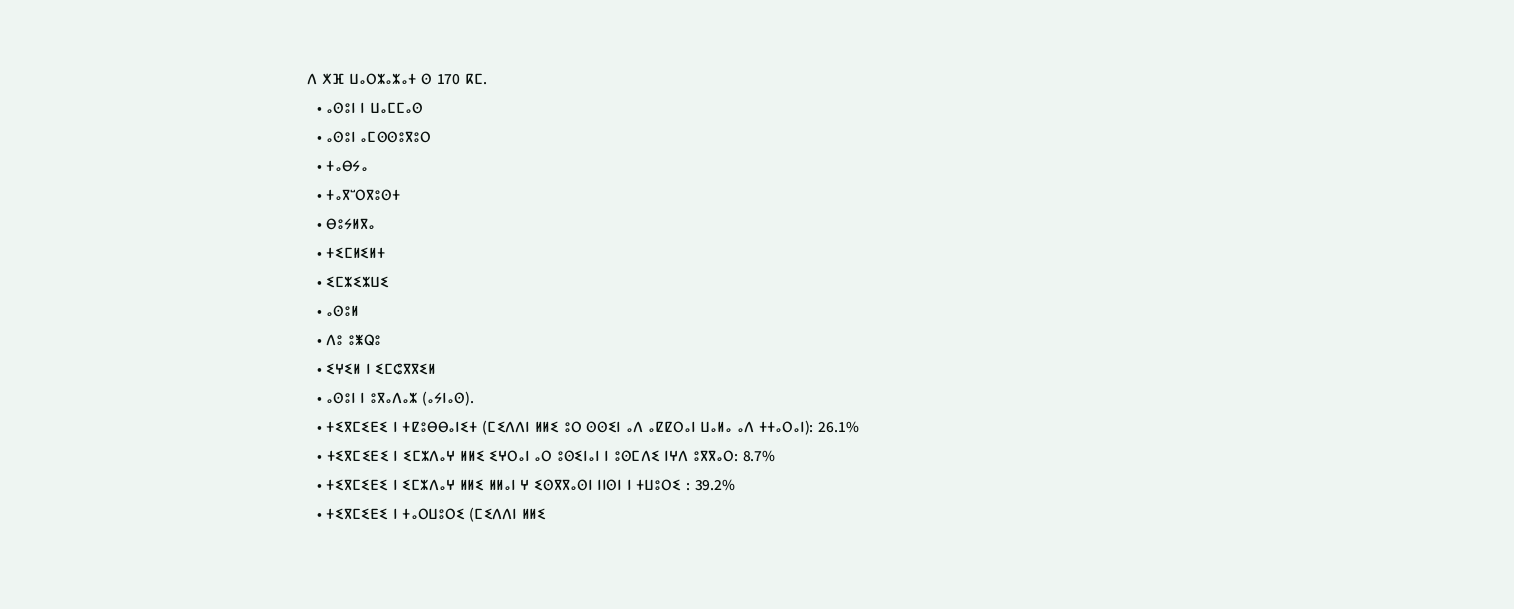ⴷ ⵅⴼ ⵡⴰⵔⵣⴰⵣⴰⵜ ⵙ 170 ⴽⵎ.
  • ⴰⵙⵓⵏ ⵏ ⵡⴰⵎⵎⴰⵙ
  • ⴰⵙⵓⵏ ⴰⵎⵙⵙⵓⴳⵓⵔ
  • ⵜⴰⴱⵢⴰ
  • ⵜⴰⴳⵯⵔⴳⵓⵙⵜ
  • ⴱⵓⵢⵍⴳⴰ
  • ⵜⵉⵎⵍⵉⵍⵜ
  • ⵉⵎⵣⵉⵣⵡⵉ
  • ⴰⵙⵓⵍ
  • ⴷⵓ ⵓⵥⵕⵓ
  • ⵉⵖⵉⵍ ⵏ ⵉⵎⵛⴳⴳⵉⵍ
  • ⴰⵙⵓⵏ ⵏ ⵓⴳⴰⴷⴰⵣ (ⴰⵢⵏⴰⵙ).
  • ⵜⵉⴳⵎⵉⴹⵉ ⵏ ⵜⵇⵓⴱⴱⴰⵏⵉⵜ (ⵎⵉⴷⴷⵏ ⵍⵍⵉ ⵓⵔ ⵙⵙⵉⵏ ⴰⴷ ⴰⵇⵇⵔⴰⵏ ⵡⴰⵍⴰ ⴰⴷ ⵜⵜⴰⵔⴰⵏ): 26.1%
  • ⵜⵉⴳⵎⵉⴹⵉ ⵏ ⵉⵎⵣⴷⴰⵖ ⵍⵍⵉ ⵉⵖⵔⴰⵏ ⴰⵔ ⵓⵙⵉⵏⴰⵏ ⵏ ⵓⵙⵎⴷⵉ ⵏⵖⴷ ⵓⴳⴳⴰⵔ: 8.7%
  • ⵜⵉⴳⵎⵉⴹⵉ ⵏ ⵉⵎⵣⴷⴰⵖ ⵍⵍⵉ ⵍⵍⴰⵏ ⵖ ⵉⵙⴳⴳⴰⵙⵏ ⵏⵏⵙⵏ ⵏ ⵜⵡⵓⵔⵉ : 39.2%
  • ⵜⵉⴳⵎⵉⴹⵉ ⵏ ⵜⴰⵔⵡⵓⵔⵉ (ⵎⵉⴷⴷⵏ ⵍⵍⵉ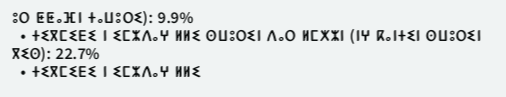ⵓⵔ ⵟⵟⴰⴼⵏ ⵜⴰⵡⵓⵔⵉ): 9.9%
  • ⵜⵉⴳⵎⵉⴹⵉ ⵏ ⵉⵎⵣⴷⴰⵖ ⵍⵍⵉ ⵙⵡⵓⵔⵉⵏ ⴷⴰⵔ ⵍⵎⵅⵣⵏ (ⵏⵖ ⴽⴰⵏⵜⵉⵏ ⵙⵡⵓⵔⵉⵏ ⴳⵉⵙ): 22.7%
  • ⵜⵉⴳⵎⵉⴹⵉ ⵏ ⵉⵎⵣⴷⴰⵖ ⵍⵍⵉ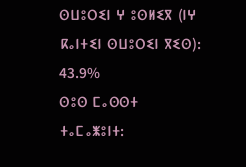ⵙⵡⵓⵔⵉⵏ ⵖ ⵓⵙⵍⵉⴳ (ⵏⵖ ⴽⴰⵏⵜⵉⵏ ⵙⵡⵓⵔⵉⵏ ⴳⵉⵙ): 43.9%
ⵙⵓⵙ ⵎⴰⵙⵙⵜ
ⵜⴰⵎⴰⵥⵓⵏⵜ: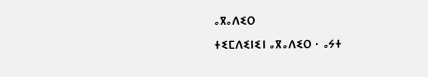ⴰⴳⴰⴷⵉⵔ
ⵜⵉⵎⴷⵉⵏⵉⵏ ⴰⴳⴰⴷⵉⵔ · ⴰⵢⵜ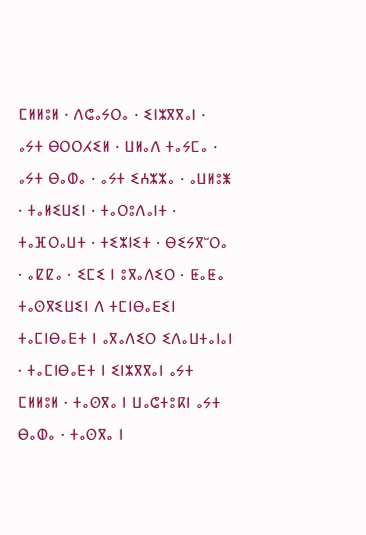ⵎⵍⵍⵓⵍ · ⴷⵛⴰⵢⵔⴰ · ⵉⵏⵣⴳⴳⴰⵏ · ⴰⵢⵜ ⴱⵔⵔⵃⵉⵍ · ⵡⵍⴰⴷ ⵜⴰⵢⵎⴰ · ⴰⵢⵜ ⴱⴰⵀⴰ · ⴰⵢⵜ ⵉⵄⵣⵣⴰ · ⴰⵡⵍⵓⵥ · ⵜⴰⵍⵉⵡⵉⵏ · ⵜⴰⵔⵓⴷⴰⵏⵜ · ⵜⴰⴼⵔⴰⵡⵜ · ⵜⵉⵣⵏⵉⵜ · ⴱⵉⵢⴳⵯⵔⴰ · ⴰⵇⵇⴰ · ⵉⵎⵉ ⵏ ⵓⴳⴰⴷⵉⵔ · ⵟⴰⵟⴰ
ⵜⴰⵙⴳⵉⵡⵉⵏ ⴷ ⵜⵎⵏⴱⴰⴹⵉⵏ ⵜⴰⵎⵏⴱⴰⴹⵜ ⵏ ⴰⴳⴰⴷⵉⵔ ⵉⴷⴰⵡⵜⴰⵏⴰⵏ · ⵜⴰⵎⵏⴱⴰⴹⵜ ⵏ ⵉⵏⵣⴳⴳⴰⵏ ⴰⵢⵜ ⵎⵍⵍⵓⵍ · ⵜⴰⵙⴳⴰ ⵏ ⵡⴰⵛⵜⵓⴽⵏ ⴰⵢⵜ ⴱⴰⵀⴰ · ⵜⴰⵙⴳⴰ ⵏ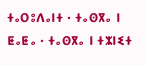ⵜⴰⵔⵓⴷⴰⵏⵜ · ⵜⴰⵙⴳⴰ ⵏ ⵟⴰⵟⴰ · ⵜⴰⵙⴳⴰ ⵏ ⵜⵣⵏⵉⵜ